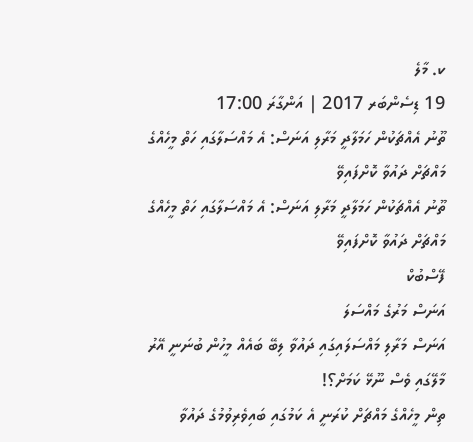ކ. މާލެ
19 ޑިސެންބަރ 2017 | އަންގާރަ 17:00
ތޫނު އެއްޗަކުން ހަމަލާދީ މަރާލި އަނަސް: އެ މައްސަލާގައި ހަތް މީހެއްގެ މައްޗަށް ދައުވާ ކޮށްފައިވޭ
ތޫނު އެއްޗަކުން ހަމަލާދީ މަރާލި އަނަސް: އެ މައްސަލާގައި ހަތް މީހެއްގެ މައްޗަށް ދައުވާ ކޮށްފައިވޭ
ފޭސްބުކް
އަނަސް މަރުގެ މައްސަލަ
އަނަސް މަރާލި މައްސަލައިގައި ދައުވާ ލިބޭ ބައެއް މީހުން ބުނަނީ އޭރު މާލޭގައި ވެސް ނޫޅޭ ކަމަށް؟!
ތިން މީހެއްގެ މައްޗަށް ކުރަނީ އެ ކަމުގައި ބައިވެރިވުމުގެ ދައުވާ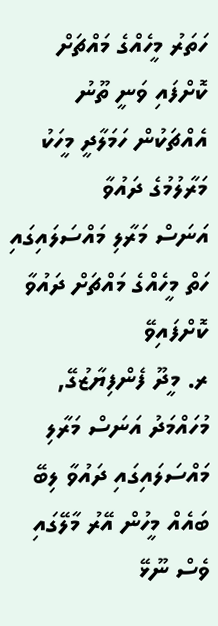ހަތަރު މީހެއްގެ މައްޗަށް ކޮށްފައި ވަނީ ތޫނު އެއްޗަކުން ހަމަލާދީ މީހަކު މަރާލުމުގެ ދައުވާ
އަނަސް މަރާލި މައްސަލައިގައި ހަތް މީހެއްގެ މައްޗަށް ދައުވާ ކޮށްފައިވޭ
ރ. މީދޫ ފެންފިޔާޒުގޭ, މުހައްމަދު އަނަސް މަރާލި މައްސަލައިގައި ދައުވާ ލިބޭ ބައެއް މީހުން އޭރު މާލޭގައި ވެސް ނޫޅޭ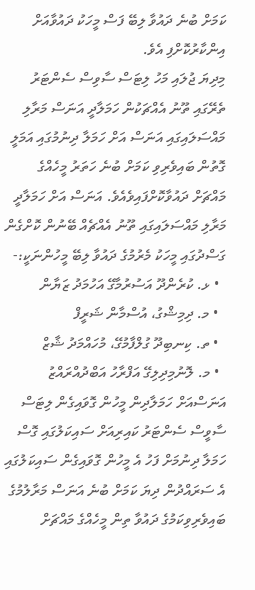ކަމަށް ބުނެ ދައުވާ ލިބޭ ފަސް މީހަކު ދައުވާއަށް އިންކާރުކޮށްފި އެވެ.
މިދިޔަ ޖުލައި މަހު ލިޓަސް ސާވިސް ސެންޓަރު ތެރޭގައި ތޫނު އެއްޗަކުން ހަމަލާދީ އަނަސް މަރާލި މައްސަލައިގައި އަނަސް އަށް ހަމަލާ ދިނުމުގައި އަމަލީ ގޮތުން ބައިވެރިވި ކަމަށް ބުނެ ހަތަރު މީހެއްގެ މައްޗަށް ދައުވާކޮށްފައިވެއެވެ. އަނަސް އަށް ހަމަލާދީ މަރާލި މައްސަލައިގައި ތޫނު އެއްޗެއް ބޭނުން ކޮށްގެން ގަސްދުގައި މީހަކު މެރުމުގެ ދައުވާ ލިބޭ މީހުންނަކީ:-
  • ޅ. ކުރެންދޫ އަސުރުމާގޭ އަހުމަދު ޒަޔާން
  • މ. ދިމިޝްގު، އުސްމާން ޝަރީފް
  • ތ. ކިނބިދޫ ގުލްފާމުގޭ، މުހައްމަދު ޝާޒް
  • މ. ލޮނުމިދިލިގޭ އަފްރާހު އަބްދުއްރައްޒު
އަނަސްއަށް ހަމަލާދިން މީހުން ގޮވައިގެން ލިޓަސް ސާވީސް ސެންޓަރު ކައިރިއަށް ސައިކަލުގައި ގޮސް ހަމަލާ ދިނުމަށް ފަހު އެ މީހުން ގޮވައިގެން ސައިކަލުގައި އެ ސަރައްދުން ދިޔަ ކަމަށް ބުނެ އަނަސް މަރާލުމުގެ ބައިވެރިވިކަމުގެ ދައުވާ ތިން މީހެއްގެ މައްޗަށް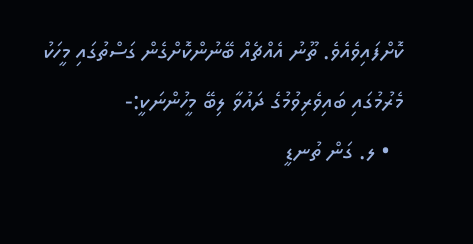ކޮށްފައިވެއެވެ. ތޫނު އެއްޗެއް ބޭނުންކޮށްގެން ގަސްތުގައި މީހަކު މެރުމުގައި ބައިވެރިވުމުގެ ދައުވާ ލިބޭ މީހުންނަކީ:-
  • ލ. ގަން ތުނޑީ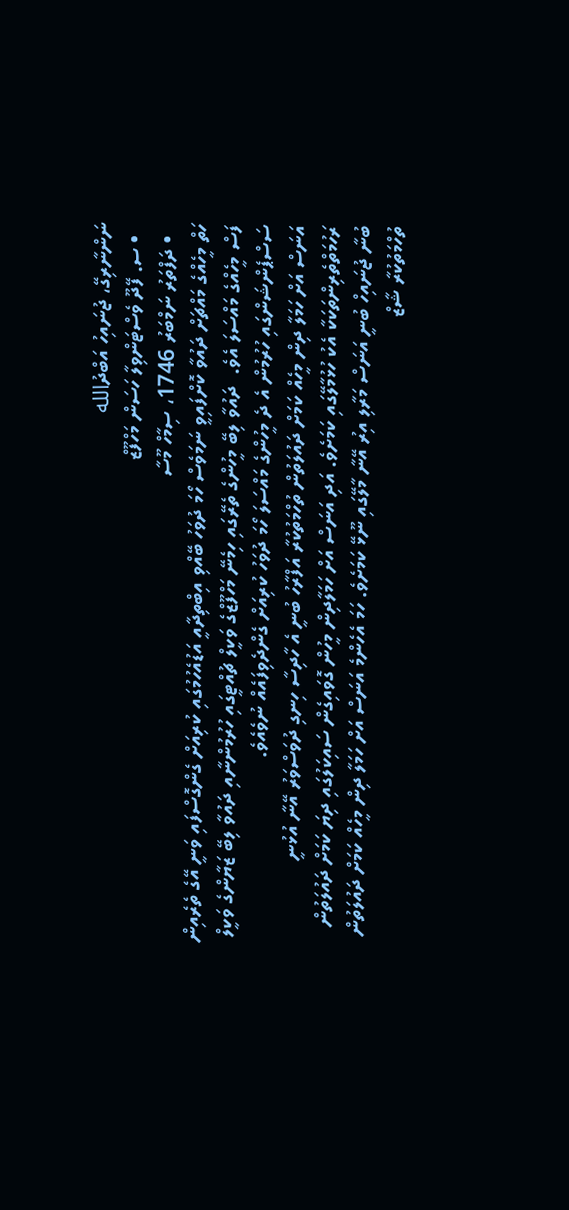ނަންނާރިގޭ، ޖުނައިހު އަބްދުالله
  • ސ. ފޭދޫ ވެސްޓަންވިލާ ހަސަން މަހްފޫޒް
  • ދަފްތަރު ނަމްބަރު 1746، ސިމާހް މޫސާ
ހަތް މީހެއްގެ މައްޗަށް ދައުވާ ކޮށްފައިވީ ނަމަވެސް ހޯމަ ދުވަހު ބޭއްވި އިބްތިދާއީ އަޑުއެހުމުގައި ކުރިއަށް ގެންގޮސްފައި ވަނީ އޭގެ ތެރެއިން ފަސް މީހެއްގެ މައްސަލަ އެވެ.  ދައުވާ ލިބޭ މީހުންގެ ތެރޭގައި ހިމެނޭ މަހްފޫޒްގެ ވަކީލް ޗުއްޓީގައި ހުރުމުންނާއި ދައުވާ ލިބޭ ޒަޔާންގެ ވަކީލް ސަސްޕެންޝަންގައި ހުރުމުން އެ ދެ މީހުންގެ މައްސަލަ ހޯމަ ދުވަހު ކުރިއަށް ގެންދެވިފައެއް ނުވެއެވެ.
އަނަސް އަށް ހަމަލާ ދިން މީހެއް ކަމަށް ދައުލަތުން ތުހްމަތުކުރާ އަފްރާހު ބުނީ އެ ހާދިސާ ހިނގި ދުވަސްވަރު އޭނާ އުޅުނީ ރަހުމަތްތެރިންތަކަކާ އެކު ހުޅުމާލޭގައި ކަމަށެވެ. އަދި އަނަސް އަށް ހަމަލާދިން މީހުން ގޮވައިގެން ސައިކަލުގައި ދިޔަ ކަމަށް ދައުލަތުން ބުނާ ޖުނައިހް ބުނީ އަނަސް މަރާލި އިރު އޭނާ މާލޭގައި ނޫޅޭ ކަމަށެވެ. ހަމަ އެހެންމެ އަނަސް އަށް ހަމަލާ ދިން މީހެއް ކަމަށް ދައުލަތުން ތުހްމަތުކުރާ ޝާޒް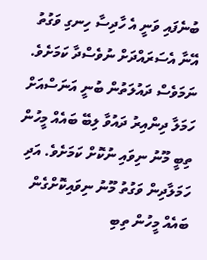ބުނެފައި ވަނީ އެ ހާދިސާ ހިނގި ވަގުތު އޭނާ އެސަރައްދަށް ނުވެސްދާ ކަމަށެވެ.
ނަމަވެސް ދައުލަތުން ބުނީ އަނަސްއަށް ހަމަލާ ދިންއިރު ދައުވާ ލިބޭ ބައެއް މީހުން ތިބީ މޫނު ނިވައި ނުކޮށް ކަމަށެވެ. އަދި ހަމަލާދިން ވަގުތު މޫނު ނިވައިކޮށްގެން ބައެއް މީހުން ތިބި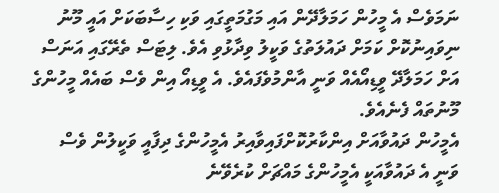ނަމަވެސް އެ މީހުން ހަމަލާދޭން އައި މަގުމަތީގައި ވަކި ހިސާބަކަށް އައީ މޫނު ނިވައިނުކޮށް ކަމަށް ދައުލަތުގެ ވަކީލު ވިދާޅުވި އެވެ. ލިޓަސް ތެރޭގައި އަނަސް އަށް ހަމަލާދޭ ވީޑިއޯއެއް ވަނީ އާންމުވެފައެވެ. އެ ވީޑިއޯ އިން ވެސް ބައެއް މީހުންގެ މޫނުތައް ފެނެއެވެ.
އެމީހުން ދައުވާއަށް އިންކާރުކޮށްފައިވާއިރު އެމީހުންގެ ދިފާއީ ވަކީލުން ވެސް ވަނީ އެ ދައުވާއަކީ އެމީހުންގެ މައްޗަށް ކުރެވޭނެ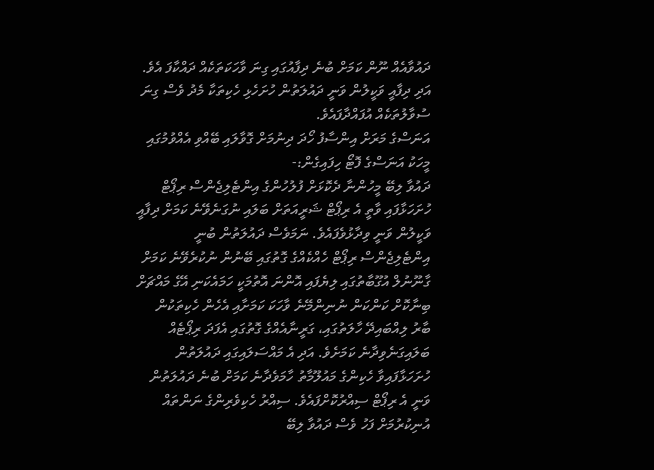ދައުވާއެއް ނޫން ކަމަށް ބުނެ ދިފާއުގައި ގިނަ ވާހަކަތަކެއް ދައްކާފަ އެވެ. އަދި ދިފާއީ ވަކީލުން ވަނީ ދައުލަތުން ހުށަހެޅި ހެކިތަކާ މެދު ވެސް ގިނަ ސުވާލުތަކެއް އުފައްދާފައެވެ.
އަނަސްގެ މަރަށް އިންސާފު ހޯދަ ދިނުމަށް ގޮވާލައި ބޭއްވި އެއްވުމުގައި މީހަކު އަނަސްގެ ފޮޓޯ ހިފައިގެން:-
ދައުވާ ލިބޭ މީހުންނާ ދެކޮޅަށް ފުލުހުންގެ އިންޓެލިޖެންސް ރިޕޯޓް ހުށަހަޅާފައި ވާތީ އެ ރިޕޯޓް ޝަރީއަތަށް ބަލައި ނުގަނެވޭނެ ކަމަށް ދިފާއީ ވަކީލުން ވަނީ ވިދާޅުވެފައެވެ. ނަމަވެސް ދައުލަތުން ބުނީ އިންޓެލިޖެންސް ރިޕޯޓް ހެއްކެއްގެ ގޮތުގައި ބޭނުން ނުކުރެވޭނެ ކަމަށް ގާނޫނުލް އުގޫބާތުގައި ލިޔެފައި އޮންނަ އޮތުމަކީ ހަމައެކަނި އޭގެ މައްޗަށް ބިނާކޮށް ކަންކަން ނުނިންމޭނެ ވާހަކަ ކަމަށާއި އެހެން ހެކިތަކުން ބާރު ލިއްބައިދޭ ހާލަތުގައި، ގަރީނާއެއްގެ ގޮތުގައި އެފަދަ ރިޕޯޓެއް ބަލައިގަނެވިދާނެ ކަމަށެވެ. އަދި އެ މައްސަލައިގައި ދައުލަތުން ހުށަހަޅާފައިވާ ހެކިންގެ މައުލޫމާތު ހާމަވެދާނެ ކަމަށް ބުނެ ދައުލަތުން ވަނީ އެ ރިޕޯޓް ސިއްރުކޮށްފައެވެ. ސިއްރު ހެކިވެރިންގެ ނަންތައް އުނިކުރުމަށް ފަހު ވެސް ދައުވާ ލިބޭ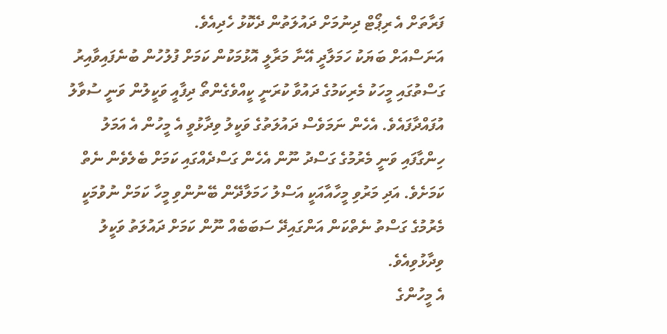ފަރާތަށް އެ ރިޕޯޓް ދިނުމަށް ދައުލަތުން ދެކޮޅު ހެދިއެވެ.
އަނަސްއަށް ބަޔަކު ހަމަލާދީ އޭނާ މަރާލީ އޮޅުމަކުން ކަމަށް ފުލުހުން ބުނެފައިވާއިރު ގަސްތުގައި މީހަކު މެރިކަމުގެ ދައުވާ ކުރަނީ ކީއްވެގެންތޯ ދިފާއީ ވަކީލުން ވަނީ ސުވާލު އުފައްދާފައެވެ. އެހެން ނަމަވެސް ދައުލަތުގެ ވަކީލު ވިދާޅުވީ އެ މީހުން އެ އަމަލު ހިންގާފައި ވަނީ މެރުމުގެ ގަސްދު ނޫން އެހެން ގަސްދެއްގައި ކަމަށް ބެލެވެން ނެތް ކަމަށެވެ. އަދި މަރުވި މީހާއާއަކީ އަސްލު ހަމަލާދޭން ބޭނުންވި މީހާ ކަމަށް ނުވުމަކީ މެރުމުގެ ގަސްތު ނެތްކަން އަންގައިދޭ ސަބަބެއް ނޫން ކަމަށް ދައުލަތު ވަކީލު ވިދާޅުވިއެވެ.
އެ މީހުންގެ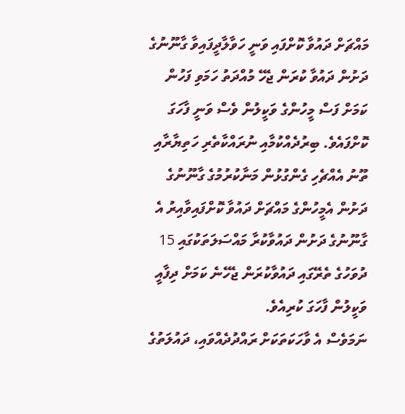މައްޗަށް ދައުވާ ކޮށްފައި ވަނީ ހަވާލާދީފައިވާ ގާނޫނުގެ ދަށުން ދައުވާ ކުރަން ޖެހޭ މުއްދަތު ހަމަވި ފަހުން ކަމަށް ފަސް މީހުންގެ ވަކީލުން ވެސް ވަނީ ފާހަގަ ކޮށްފައެވެ. ބިރުދެއްކުމާއި ނުރައްކާތެރި ހަތިޔާރާއި ތޫނު އެއްޗެހި ގެންގުޅުން މަނާކުރުމުގެ ގާނޫނުގެ ދަށުން އެމީހުންގެ މައްޗަށް ދައުވާ ކޮށްފައިވާއިރު އެ ގާނޫނުގެ ދަށުން ދައުވާކުރާ މައްސަލަތަކުގައި 15 ދުވަހުގެ ތެރޭގައި ދައުވާކުރަން ޖެހޭނެ ކަމަށް ދިފާއީ ވަކީލުން ފާހަގަ ކުރިއެވެ.
ނަމަވެސް އެ ވާހަކަތަކަށް ރައްދުދެއްވައި، ދައުލަތުގެ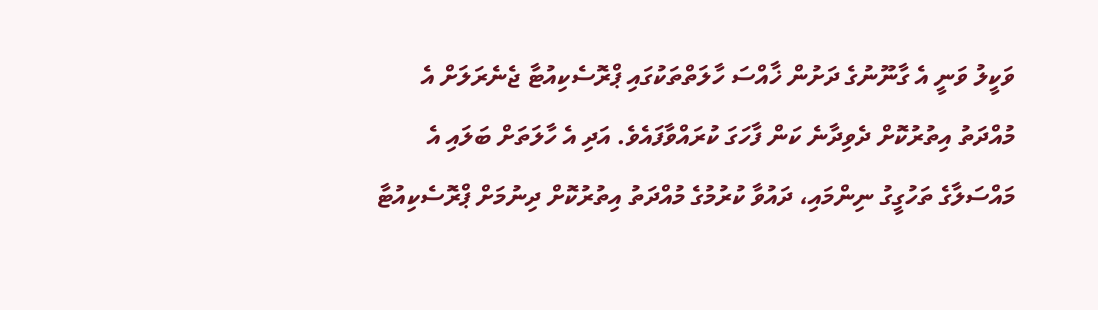ވަކީލު ވަނީ އެ ގާނޫނުގެ ދަށުން ޚާއްސަ ހާލަތްތަކުގައި ޕްރޮސެކިއުޓާ ޖެނެރަލަށް އެ މުއްދަތު އިތުރުކޮށް ދެވިދާނެ ކަން ފާހަގަ ކުރައްވާފައެވެ. އަދި އެ ހާލަތަށް ބަލައި އެ މައްސަލާގެ ތަހުގީގު ނިންމައި، ދައުވާ ކުރުމުގެ މުއްދަތު އިތުރުކޮށް ދިނުމަށް ޕްރޮސެކިއުޓާ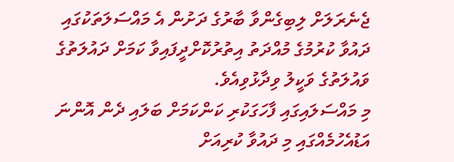ޖެނެރަލަށް ލިބިގެންވާ ބާރުގެ ދަށުން އެ މައްސަލަތަކުގައި ދައުވާ ކުރުމުގެ މުއްދަތު އިތުރުކޮށްދީފައިވާ ކަމަށް ދައުލަތުގެ ވައުލަތުގެ ވަކީލު ވިދާޅުވިއެވެ.
މި މައްސަލައިގައި ފާހަގަކުރި ކަންކަމަށް ބަލައި ދެން އޮންނަ އަޑުއެހުމެއްގައި މި ދައުވާ ކުރިއަށް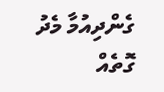ގެންދިއުމާ މެދު ގޮތެއް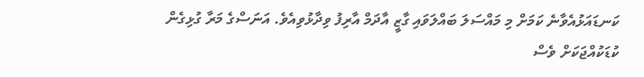ކަނޑައަޅުއެވާނެ ކަމަށް މި މައްސަލަ ބައްލަވައި ގާޒީ އާދަމް އާރިފު ވިދާޅުވިއެވެ. އަނަސްގެ މަރާ ގުޅިގެން ކުޑަކުއްޖަކަށް ވެސް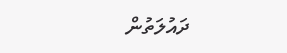ދައުލަތުން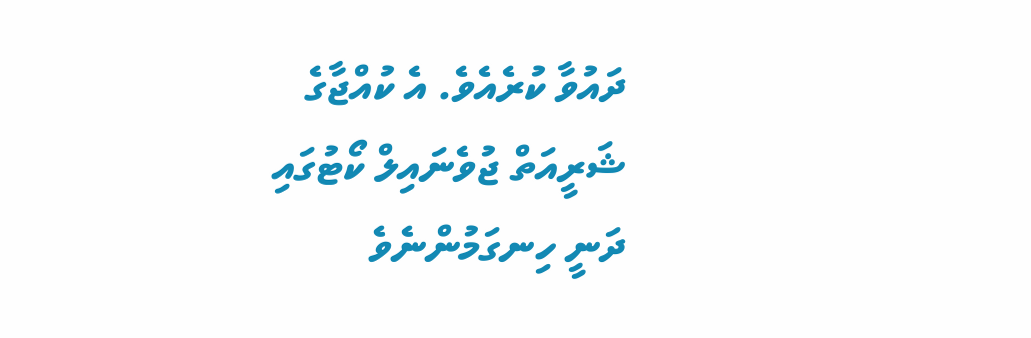ދައުވާ ކުރެއެވެ. އެ ކުއްޖާގެ ޝަރީއަތް ޖުވެނައިލް ކޯޓުގައި ދަނީ ހިނގަމުންނެވެ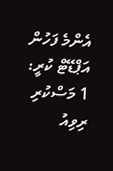އެންމެ ފަހުން އަޕްޑޭޓް ކުރީ: 1 މަސްކުރި
ރިވިއު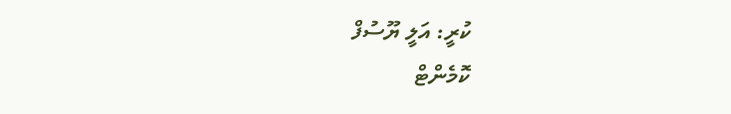ކުރީ: އަލީ ޔޫސުފް
ކޮމެންޓް